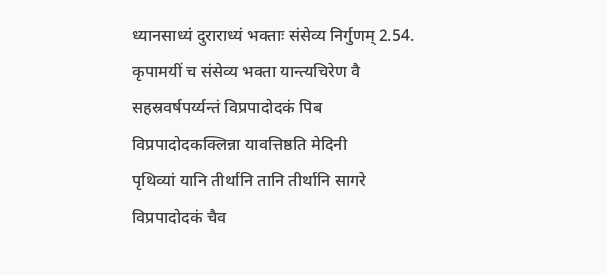ध्यानसाध्यं दुराराध्यं भक्ताः संसेव्य निर्गुणम् 2.54.
कृपामयीं च संसेव्य भक्ता यान्त्यचिरेण वै
सहस्रवर्षपर्य्यन्तं विप्रपादोदकं पिब
विप्रपादोदकक्लिन्ना यावत्तिष्ठति मेदिनी
पृथिव्यां यानि तीर्थानि तानि तीर्थानि सागरे
विप्रपादोदकं चैव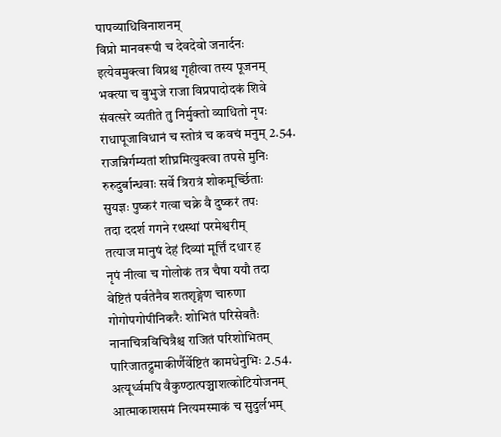पापव्याधिविनाशनम्
विप्रो मानवरूपी च देवदेवो जनार्दनः
इत्येवमुक्त्वा विप्रश्च गृहीत्वा तस्य पूजनम्
भक्त्या च बुभुजे राजा विप्रपादोदकं शिवे
संवत्सरे व्यतीते तु निर्मुक्तो व्याधितो नृपः
राधापूजाविधानं च स्तोत्रं च कवचं मनुम् 2.54.
राजन्निर्गम्यतां शीघ्रमित्युक्त्वा तपसे मुनिः
रुरुदुर्बान्धवाः सर्वे त्रिरात्रं शोकमूर्च्छिताः
सुयज्ञः पुष्करं गत्वा चक्रे वै दुष्करं तपः
तदा ददर्श गगने रथस्थां परमेश्वरीम्
तत्याज मानुषं देहं दिव्यां मूर्त्तिं दधार ह
नृपं नीत्वा च गोलोकं तत्र चैषा ययौ तदा
वेष्टितं पर्वतेनैव शतशृङ्गेण चारुणा
गोगोपगोपीनिकरैः शोभितं परिसेवतैः
नानाचित्रविचित्रैश्च राजितं परिशोभितम्
पारिजातद्रुमाकीर्णैर्वेष्टितं कामधेनुभिः 2.54.
अत्यूर्ध्वमपि वैकुण्ठात्पञ्चाशत्कोटियोजनम्
आत्माकाशसमं नित्यमस्माकं च सुदुर्लभम्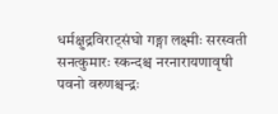धर्मक्षुद्रविराट्संघो गङ्गा लक्ष्मीः सरस्वती
सनत्कुमारः स्कन्दश्च नरनारायणावृषी
पवनो वरुणश्चन्द्रः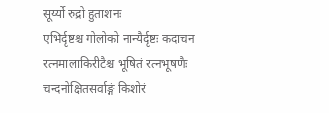सूर्य्यो रुद्रो हुताशनः
एभिर्दृष्टश्च गोलोको नान्यैर्दृष्टः कदाचन
रत्नमालाकिरीटैश्च भूषितं रत्नभूषणैः
चन्दनोक्षितसर्वाङ्गं किशोरं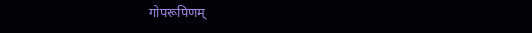गोपरूपिणम्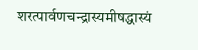शरत्पार्वणचन्द्रास्यमीषद्धास्यं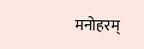मनोहरम्